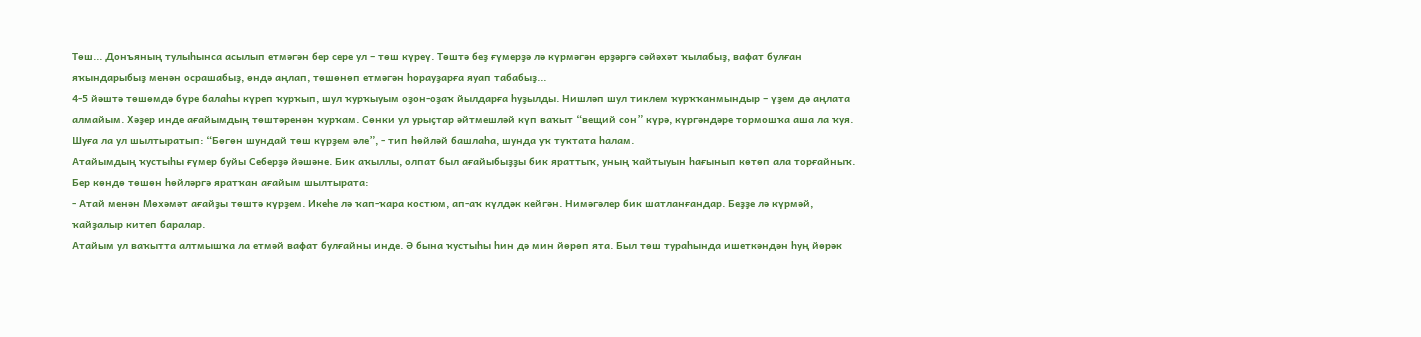Төш... Донъяның тулыһынса асылып етмәгән бер сере ул – төш күреү. Төштә беҙ ғүмерҙә лә күрмәгән ерҙәргә сәйәхәт ҡылабыҙ, вафат булған яҡындарыбыҙ менән осрашабыҙ, өндә аңлап, төшөнөп етмәгән һорауҙарға яуап табабыҙ...
4-5 йәштә төшөмдә бүре балаһы күреп ҡурҡып, шул ҡурҡыуым оҙон-оҙаҡ йылдарға һуҙылды. Нишләп шул тиклем ҡурҡҡанмындыр – үҙем дә аңлата алмайым. Хәҙер инде ағайымдың төштәренән ҡурҡам. Сөнки ул урыҫтар әйтмешләй күп ваҡыт “вещий сон” күрә, күргәндәре тормошҡа аша ла ҡуя. Шуға ла ул шылтыратып: “Бөгөн шундай төш күрҙем әле”, - тип һөйләй башлаһа, шунда уҡ туҡтата һалам.
Атайымдың ҡустыһы ғүмер буйы Себерҙә йәшәне. Бик аҡыллы, олпат был ағайыбыҙҙы бик яраттыҡ, уның ҡайтыуын һағынып көтөп ала торғайныҡ. Бер көндө төшөн һөйләргә яратҡан ағайым шылтырата:
- Атай менән Мөхәмәт ағайҙы төштә күрҙем. Икеһе лә ҡап-ҡара костюм, ап-аҡ күлдәк кейгән. Нимәгәлер бик шатланғандар. Беҙҙе лә күрмәй, ҡайҙалыр китеп баралар.
Атайым ул ваҡытта алтмышҡа ла етмәй вафат булғайны инде. Ә бына ҡустыһы һин дә мин йөрөп ята. Был төш тураһында ишеткәндән һуң йөрәк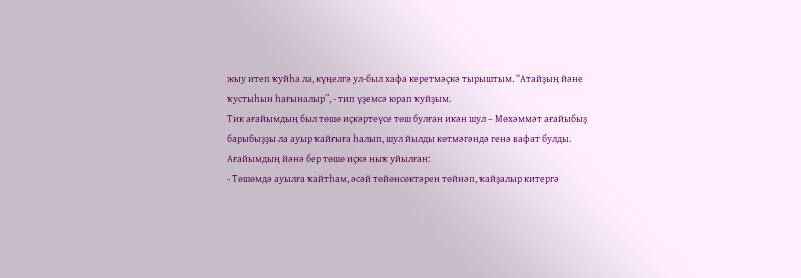жыу итеп ҡуйһа ла, күңелгә ул-был хафа керетмәҫкә тырыштым. “Атайҙың йәне ҡустыһын һағыналыр”, - тип үҙемсә юрап ҡуйҙым.
Тик ағайымдың был төшө иҫкәртеүсе төш булған икән шул – Мөхәммәт ағайыбыҙ барыбыҙҙы ла ауыр ҡайғыға һалып, шул йылды көтмәгәндә генә вафат булды.
Ағайымдың йәнә бер төшө иҫкә ныҡ уйылған:
- Төшөмдә ауылға ҡайтһам, әсәй төйөнсөктәрен төйнәп, ҡайҙалыр китергә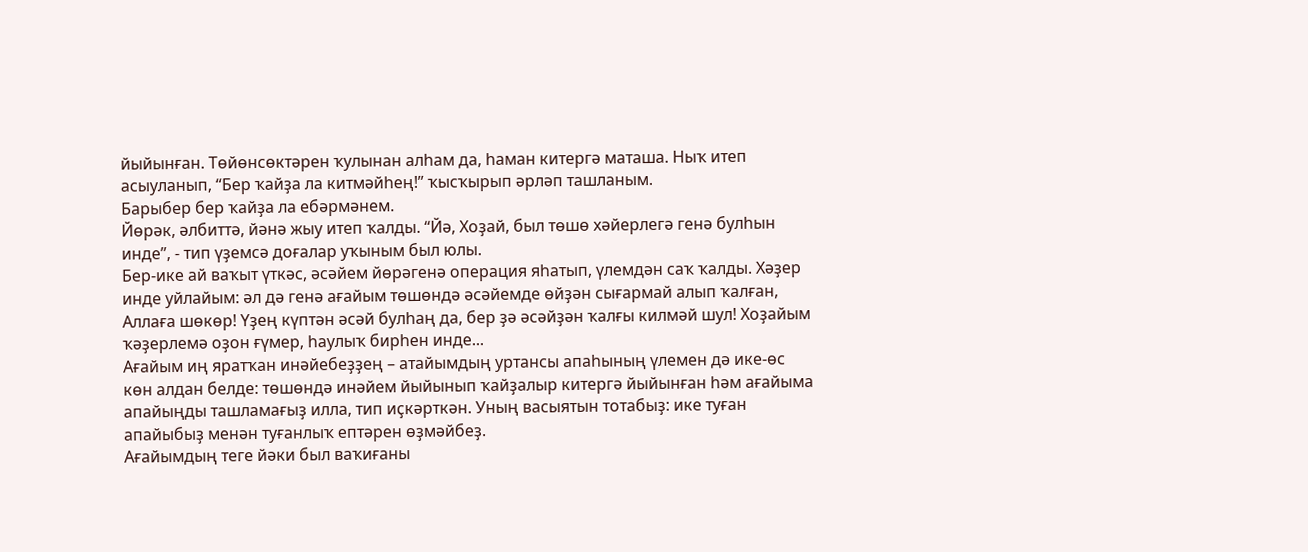йыйынған. Төйөнсөктәрен ҡулынан алһам да, һаман китергә маташа. Ныҡ итеп асыуланып, “Бер ҡайҙа ла китмәйһең!” ҡысҡырып әрләп ташланым.
Барыбер бер ҡайҙа ла ебәрмәнем.
Йөрәк, әлбиттә, йәнә жыу итеп ҡалды. “Йә, Хоҙай, был төшө хәйерлегә генә булһын инде”, - тип үҙемсә доғалар уҡыным был юлы.
Бер-ике ай ваҡыт үткәс, әсәйем йөрәгенә операция яһатып, үлемдән саҡ ҡалды. Хәҙер инде уйлайым: әл дә генә ағайым төшөндә әсәйемде өйҙән сығармай алып ҡалған, Аллаға шөкөр! Үҙең күптән әсәй булһаң да, бер ҙә әсәйҙән ҡалғы килмәй шул! Хоҙайым ҡәҙерлемә оҙон ғүмер, һаулыҡ бирһен инде...
Ағайым иң яратҡан инәйебеҙҙең – атайымдың уртансы апаһының үлемен дә ике-өс көн алдан белде: төшөндә инәйем йыйынып ҡайҙалыр китергә йыйынған һәм ағайыма апайыңды ташламағыҙ илла, тип иҫкәрткән. Уның васыятын тотабыҙ: ике туған апайыбыҙ менән туғанлыҡ ептәрен өҙмәйбеҙ.
Ағайымдың теге йәки был ваҡиғаны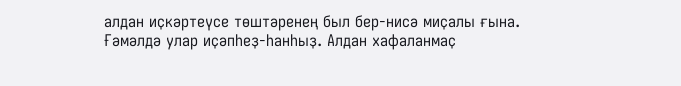алдан иҫкәртеүсе төштәренең был бер-нисә миҫалы ғына. Ғәмәлдә улар иҫәпһеҙ-һанһыҙ. Алдан хафаланмаҫ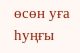өсөн уға һуңғы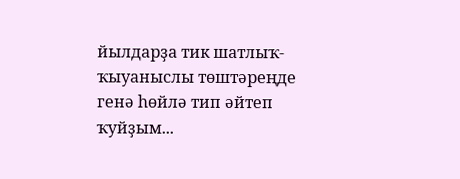йылдарҙа тик шатлыҡ-ҡыуаныслы төштәреңде генә һөйлә тип әйтеп ҡуйҙым...